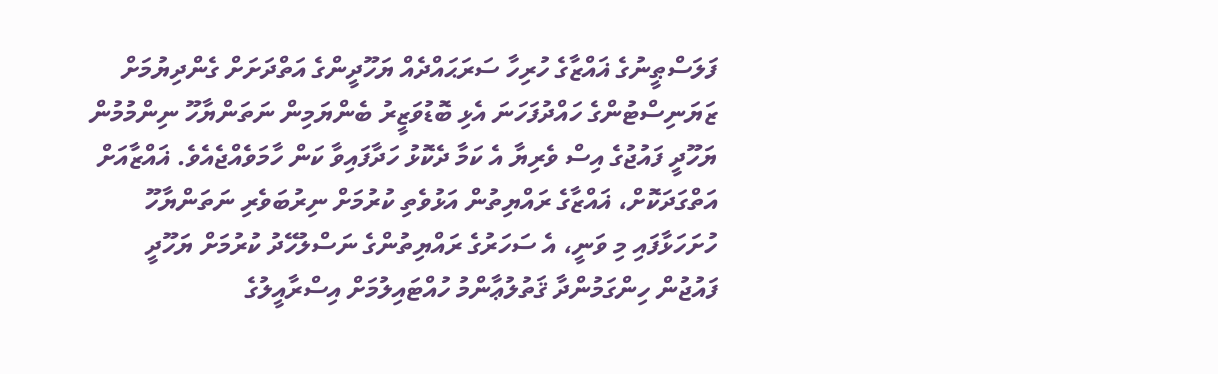ފަލަސްޠީނުގެ ޣައްޒާގެ ހުރިހާ ސަރަޙައްދެއް ޔަހޫދީންގެ އަތްދަށަށް ގެންދިޔުމަށް ޒަޔަނިސްޓުންގެ ހައްދުފަހަނަ އެޅި ބޮޑުވަޒީރު ބެންޔަމިން ނަތަންޔާހޫ ނިންމުމުން ޔަހޫދީ ފައުޖުގެ އިސް ވެރިޔާ އެ ކަމާ ދެކޮޅު ހަދާފައިވާ ކަން ހާމަވެއްޖެއެވެ. ޣައްޒާއަށް އަތްގަދަކޮށް، ޣައްޒާގެ ރައްޔިތުން އަޅުވެތި ކުރުމަށް ނިރުބަވެރި ނަތަންޔާހޫ ހުށަހަޅާފައި މި ވަނީ، އެ ސަހަރުގެ ރައްޔިތުންގެ ނަސްލުހޭދު ކުރުމަށް ޔަހޫދީ ފައުޖުން ހިންގަމުންދާ ޤަތުލުޢާންމު ހުއްޓައިލުމަށް އިސްރާއީލުގެ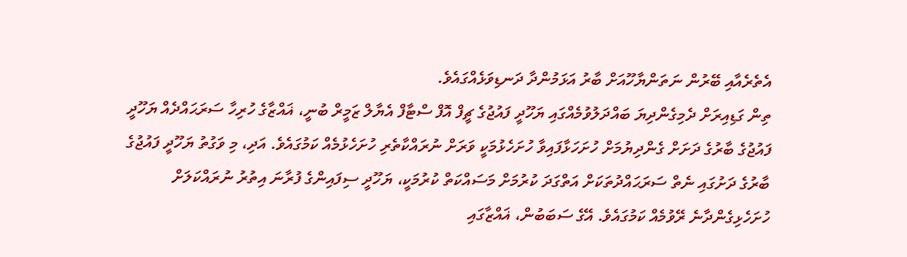އެތެރެއާއި ބޭރުން ނަތަންޔާހޫއަށް ބާރު އަޅަމުންދާ ދަނޑިވަޅެއްގައެވެ.
ތިން ގަޑިއިރަށް ދެމިގެންދިޔަ ބައްދަލުވުމެއްގައި ޔަހޫދީ ފައުޖުގެ ޗީފް އޮފް ސްޓާފް އެޔާލް ޒަމީރް ބުނީ، ޣައްޒާގެ ހުރިހާ ސަރަޙައްދެއް ޔަހޫދީ ފައުޖުގެ ބާރުގެ ދަށަށް ގެންދިޔުމަށް ހުށަހަޅާފައިވާ ހުށަހެޅުމަކީ ވަރަށް ނުރައްކާތެރި ހުށަހެޅުމެއް ކަމުގައެވެ. އަދި، މި ވަގުތު ޔަހޫދީ ފައުޖުގެ ބާރުގެ ދަށުގައި ނެތް ސަރަޙައްދުތަކަށް އަތްގަދަ ކުރުމަށް މަސައްކަތް ކުރުމަކީ، ޔަހޫދީ ސިފައިންގެ ފުރާނަ އިތުރު ނުރައްކަލަށް ހުށަހެޅިގެންދާނެ ރޭވުމެއް ކަމުގައެވެ. އޭގެ ސަބަބުން، ޣައްޒާގައި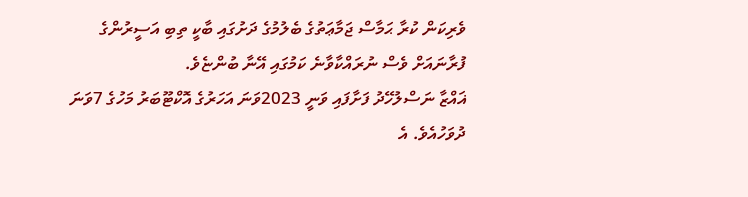ވެރިކަން ކުރާ ޙަމާސް ޖަމާޢަތުގެ ބެލުމުގެ ދަށުގައި ބާކީ ތިބި އަސީރުންގެ ފުރާނައަށް ވެސް ނުރައްކާވާނެ ކަމުގައި އޭނާ ބުންޏެވެ.
ޣައްޒާ ނަސްލުހޭދު ފަށާފައި ވަނީ 2023ވަނަ އަހަރުގެ އޮކްޓޫބަރު މަހުގެ 7ވަނަ ދުވަހުއެވެ. އެ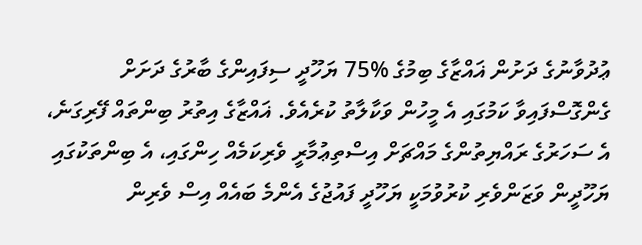ޢުދުވާނުގެ ދަށުން ޣައްޒާގެ ބިމުގެ %75 ޔަހޫދީ ސިފައިންގެ ބާރުގެ ދަށަށް ގެންގޮސްފައިވާ ކަމުގައި އެ މީހުން ވަކާލާތު ކުރެއެވެ. ޣައްޒާގެ އިތުރު ބިންތައް ފޭރިގަނެ، އެ ސަހަރުގެ ރައްޔިތުންގެ މައްޗަށް އިސްތިޢުމާރީ ވެރިކަމެއް ހިންގައި، އެ ބިންތަކުގައި ޔަހޫދީން ވަޒަންވެރި ކުރުވުމަކީ ޔަހޫދީ ފައުޖުގެ އެންމެ ބައެއް އިސް ވެރިން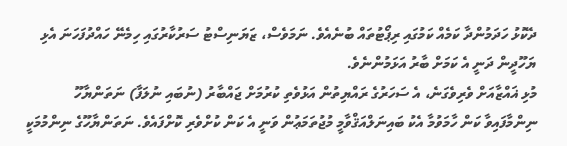ދެކޮޅު ހަދަމުންދާ ކަމެއް ކަމުގައި ރިޕޯޓުތައް ބުނެއެވެ. ނަމަވެސް، ޒަޔަނިސްޓު ސަރުކާރުގައި ހިމެނޭ ހައްދުފަހަނަ އެޅި ޔަހޫދީން ދަނީ އެ ކަމަށް ބާރު އަޅަމުންނެވެ.
މުޅި ޣައްޒާއަށް ވެރިވެގަނެ، އެ ސަހަރުގެ ރައްޔިތުން އަޅުވެތި ކުރުމަށް ޖައްބާރު (ނުބައި ނުލަފާ) ނަތަންޔާހޫ ނިންމާފައިވާ ކަން ހާމަވުމާ އެކު ބައިނަލްއަޤްވާމީ މުޖުތަމަޢުން ވަނީ އެ ކަން ކުށްވެރި ކޮށްފައެވެ. ނަތަންޔާހޫގެ ނިންމުމަކީ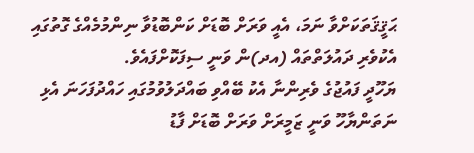ޙަޤީޤަތަކަށްވާ ނަމަ، އެއީ ވަރަށް ބޮޑަށް ކަންބޮޑުވާ ނިންމުމެއްގެ ގޮތުގައި އެކުވެރި ދައުލަތްތައް (އދ)ން ވަނީ ސިފަކޮށްފައެވެ.
ޔަހޫދީ ފައުޖުގެ ވެރިންނާ އެކު ބޭއްވި ބައްދަލުވުމުގައި ހައްދުފަހަނަ އެޅި ނަތަންޔާހޫ ވަނީ ޒަމީރަށް ވަރަށް ބޮޑަށް ފާޑު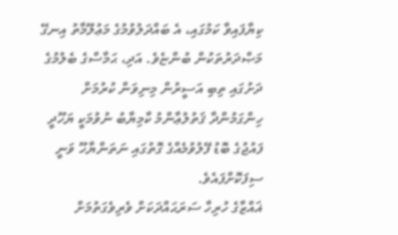ކިޔާފައިވާ ކަމުގައި، އެ ބައްދަލުވުމުގެ މަޢުލޫމާތު އިނގޭ މަޞްދަރުތަކުން ބުންޏެވެ. އަދި، ޙަމާސްގެ ބެލުމުގެ ދަށުގައި ތިބި އަސީރުން މިނިވަން ކުރުމަށް ހިންގަމުންދާ ޤަތުލުޢާންމު ކާމިޔާބު ނުވުމަކީ ޔަހޫދީ ފައުޖުގެ ބޮޑު ފޭލުވުމެއްގެ ގޮތުގައި ނަތަންޔާހޫ ވަނީ ސިފަކޮށްފައެވެ.
ޣައްޒާގެ ހުރިހާ ސަރަޙައްދަކަށް ވެރިވެގަތުމަށް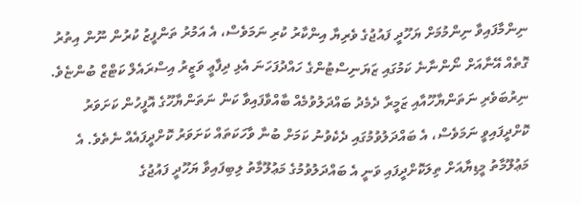ނިންމާފައިވާ ނިންމުމަށް ޔަހޫދީ ފައުޖުގެ ވެރިޔާ އިންކާރު ކުރި ނަމަވެސް، އެ އަމުރު ތަންފީޒު ކުރުން ނޫން އިތުރު ގޮތެއް އޭނާއަށް ނޯންނާނެ ކަމުގައި ޒަޔަނިސްޓުންގެ ހައްދުފަހަނަ އެޅި ދިފާޢީ ވަޒީރު އިސްރައެލް ކަޓްޒް ބުންޏެވެ. ނިރުބަވެރި ނަތަންޔާހޫއާއި ޒަމީރާ ދެމެދު ބައްދަލުވުމެއް ބާއްވާފައިވާ ކަން ނަތަންޔާހޫގެ އޮފީހުން ކަށަވަރު ކޮށްދީފައިވީ ނަމަވެސް، އެ ބައްދަލުވުމުގައި ދެކެވުނު ކަމަށް ބުނާ ވާހަކަތައް ކަށަވަރު ކޮށްދީފައެއް ނެތެވެ. އެ މަޢުލޫމާތު މީޑިޔާއަށް ތިލަކޮށްދީފައި ވަނީ އެ ބައްދަލުވުމުގެ މަޢުލޫމާތު ލިބިފައިވާ ޔަހޫދީ ފައުޖުގެ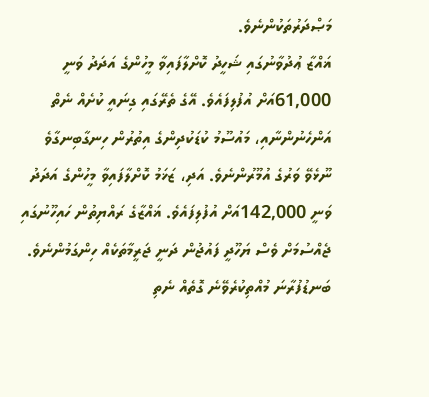މަޞްދަރުތަކުންނެވެ.
ޣައްޒާ ޢުދުވާނުގައި ޝަހީދު ކޮށްލާފައިވާ މީހުންގެ އަދަދު ވަނީ 61,000އަށް އުފުލިފައެވެ. އޭގެ ތެރޭގައި ގިނައީ ކުށެއް ނެތް އަންހެނުންނާއި، މައުސޫމު ކުޑަކުދިންގެ އިތުރުން ހިނގާބިނގާވެ ނޫޅެވޭ ވަރުގެ އުމޫރުންނެވެ. އަދި، ޒަޚަމު ކޮށްލާފައިވާ މީހުންގެ އަދަދު ވަނީ 142,000އަށް އުފުލިފައެވެ. ޣައްޒާގެ ރައްޔިތުން ހައިހޫނުގައި ޖެއްސުމަށް ވެސް ޔަހޫދީ ފައުޖުން ދަނީ ޖަރީމާތަކެއް ހިންގަމުންނެވެ. ބަނޑުފުރާނަ މުއްތިކުރެވޭނެ ގޮތެއް ނެތި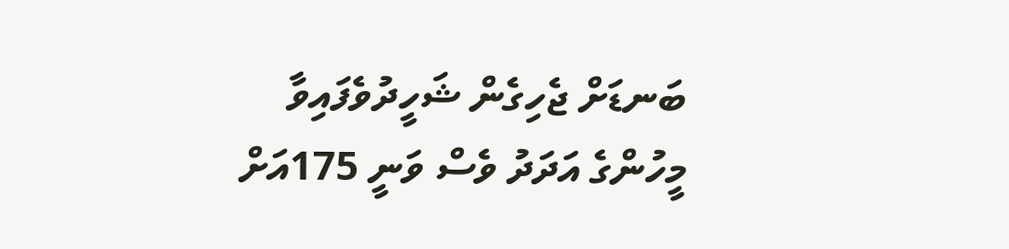ބަނޑަށް ޖެހިގެން ޝަހީދުވެފައިވާ މީހުންގެ އަދަދު ވެސް ވަނީ 175އަށް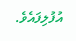އުފުލިފައެވެ.